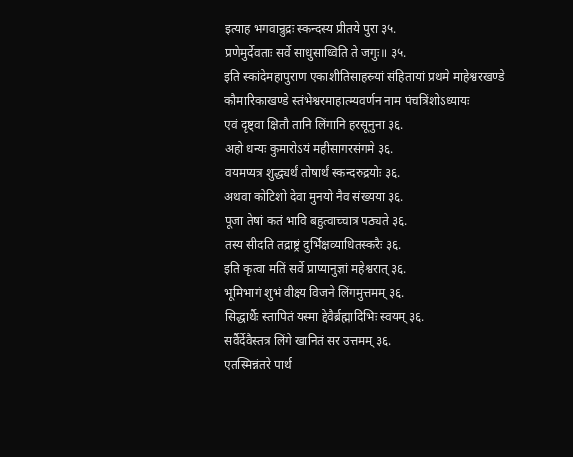इत्याह भगवान्रुद्रः स्कन्दस्य प्रीतये पुरा ३५.
प्रणेमुर्देवताः सर्वे साधुसाध्विति ते जगुः॥ ३५.
इति स्कांदेमहापुराण एकाशीतिसाहस्र्यां संहितायां प्रथमे माहेश्वरखण्डे कौमारिकाखण्डे स्तंभेश्वरमाहात्म्यवर्णन नाम पंचत्रिंशोऽध्यायः
एवं दृष्ट्वा क्षितौ तानि लिंगानि हरसूनुना ३६.
अहो धन्यः कुमारोऽयं महीसागरसंगमे ३६.
वयमप्यत्र शुद्ध्यर्थं तोषार्थं स्कन्दरुद्रयोः ३६.
अथवा कोटिशो देवा मुनयो नैव संख्यया ३६.
पूजा तेषां कतं भावि बहुत्वाच्चात्र पठ्यते ३६.
तस्य सीदति तद्राष्ट्रं दुर्भिक्षव्याधितस्करैः ३६.
इति कृत्वा मतिं सर्वे प्राप्यानुज्ञां महेश्वरात् ३६.
भूमिभागं शुभं वीक्ष्य विजने लिंगमुत्तमम् ३६.
सिद्धार्थैः स्तापितं यस्मा द्देवैर्ब्रह्मादिभिः स्वयम् ३६.
सर्वैर्देवैस्तत्र लिंगे खानितं सर उत्तमम् ३६.
एतस्मिन्नंतरे पार्थ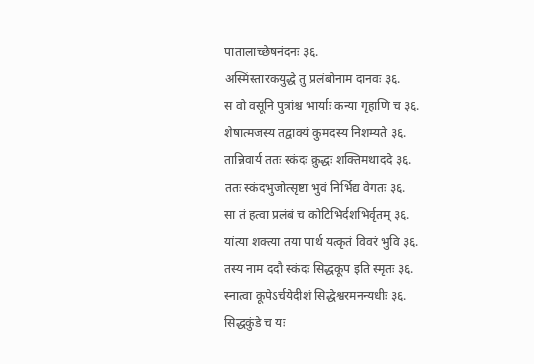पातालाच्छेषनंदनः ३६.
अस्मिंस्तारकयुद्धे तु प्रलंबोनाम दानवः ३६.
स वो वसूनि पुत्रांश्च भार्याः कन्या गृहाणि च ३६.
शेषात्मजस्य तद्वाक्यं कुमदस्य निशम्यते ३६.
तान्निवार्य ततः स्कंदः क्रुद्धः शक्तिमथाददे ३६.
ततः स्कंदभुजोत्सृष्टा भुवं निर्भिद्य वेगतः ३६.
सा तं हत्वा प्रलंबं च कोटिभिर्दशभिर्वृतम् ३६.
यांत्या शक्त्या तया पार्थ यत्कृतं विवरं भुवि ३६.
तस्य नाम ददौ स्कंदः सिद्धकूप इति स्मृतः ३६.
स्नात्वा कूपेऽर्चयेदीशं सिद्धेश्वरमनन्यधीः ३६.
सिद्धकुंडे च यः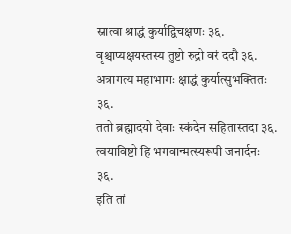स्नात्वा श्राद्धं कुर्याद्विचक्षणः ३६.
वृश्चाप्यक्षयस्तस्य तुष्टो रुद्रो वरं ददौ ३६.
अत्रागत्य महाभागः क्षाद्धं कुर्यात्सुभक्तितः ३६.
ततो ब्रह्मादयो देवाः स्कंदेन सहितास्तदा ३६.
त्वयाविष्टो हि भगवान्मत्स्यरूपी जनार्दनः ३६.
इति तां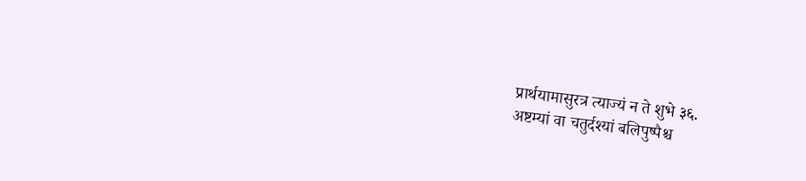प्रार्थयामासुरत्र त्याज्यं न ते शुभे ३६.
अष्टम्यां वा चतुर्दश्यां बलिपुष्पैश्च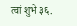त्वां शुभे ३६.